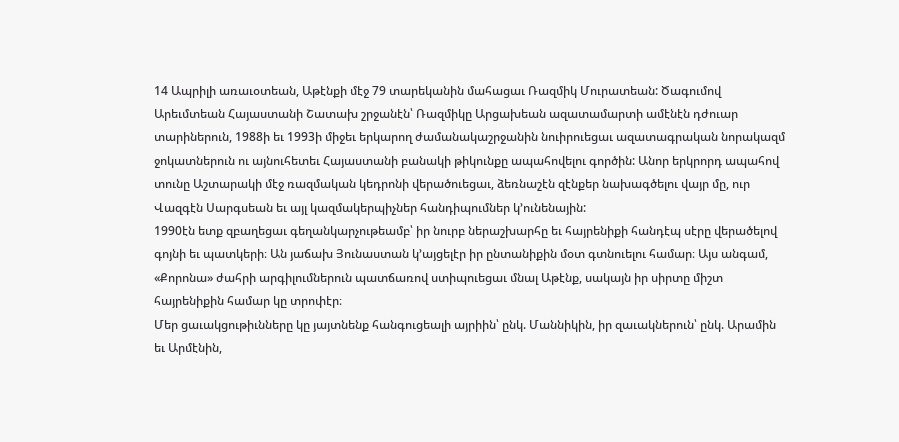14 Ապրիլի առաւօտեան, Աթէնքի մէջ 79 տարեկանին մահացաւ Ռազմիկ Մուրատեան: Ծագումով Արեւմտեան Հայաստանի Շատախ շրջանէն՝ Ռազմիկը Արցախեան ազատամարտի ամէնէն դժուար տարիներուն, 1988ի եւ 1993ի միջեւ երկարող ժամանակաշրջանին նուիրուեցաւ ազատագրական նորակազմ ջոկատներուն ու այնուհետեւ Հայաստանի բանակի թիկունքը ապահովելու գործին: Անոր երկրորդ ապահով տունը Աշտարակի մէջ ռազմական կեդրոնի վերածուեցաւ, ձեռնաշէն զէնքեր նախագծելու վայր մը, ուր Վազգէն Սարգսեան եւ այլ կազմակերպիչներ հանդիպումներ կ՚ունենային:
1990էն ետք զբաղեցաւ գեղանկարչութեամբ՝ իր նուրբ ներաշխարհը եւ հայրենիքի հանդէպ սէրը վերածելով գոյնի եւ պատկերի։ Ան յաճախ Յունաստան կ՚այցելէր իր ընտանիքին մօտ գտնուելու համար։ Այս անգամ, «Քորոնա» ժահրի արգիլումներուն պատճառով ստիպուեցաւ մնալ Աթէնք, սակայն իր սիրտը միշտ հայրենիքին համար կը տրոփէր։
Մեր ցաւակցութիւնները կը յայտնենք հանգուցեալի այրիին՝ ընկ. Մաննիկին, իր զաւակներուն՝ ընկ. Արամին եւ Արմէնին,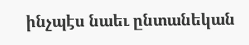ինչպէս նաեւ ընտանեկան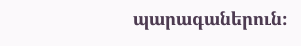պարագաներուն։